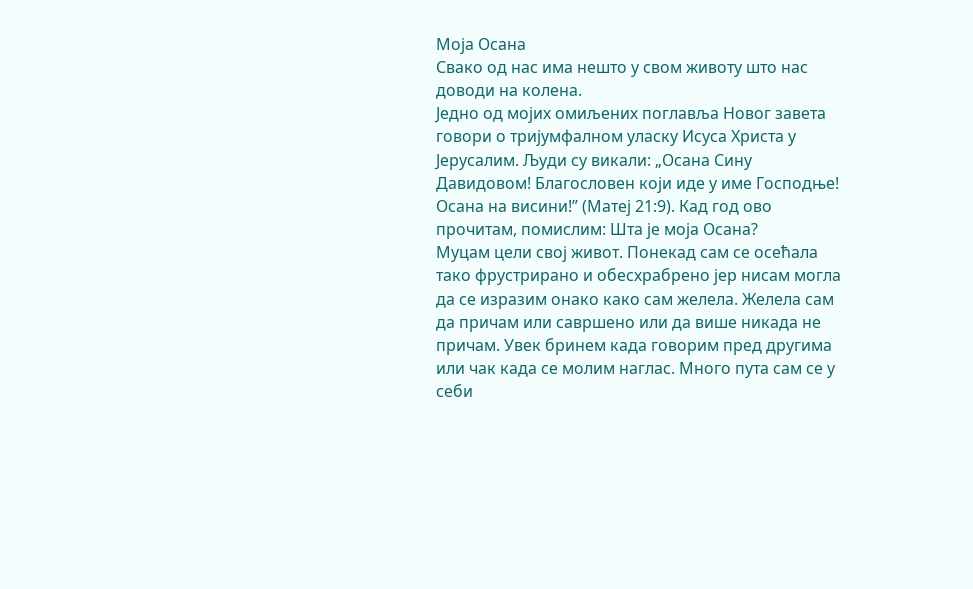Моја Осана
Свако од нас има нешто у свом животу што нас доводи на колена.
Једно од мојих омиљених поглавља Новог завета говори о тријумфалном уласку Исуса Христа у Јерусалим. Људи су викали: „Осана Сину Давидовом! Благословен који иде у име Господње! Осана на висини!” (Матеј 21:9). Кад год ово прочитам, помислим: Шта је моја Осана?
Муцам цели свој живот. Понекад сам се осећала тако фрустрирано и обесхрабрено јер нисам могла да се изразим онако како сам желела. Желела сам да причам или савршено или да више никада не причам. Увек бринем када говорим пред другима или чак када се молим наглас. Много пута сам се у себи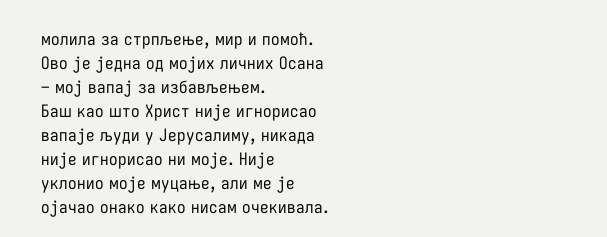молила за стрпљење, мир и помоћ. Ово је једна од мојих личних Осана – мој вапај за избављењем.
Баш као што Христ није игнорисао вапаје људи у Јерусалиму, никада није игнорисао ни моје. Није уклонио моје муцање, али ме је ојачао онако како нисам очекивала.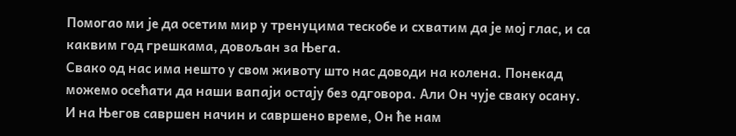Помогао ми је да осетим мир у тренуцима тескобе и схватим да је мој глас, и са каквим год грешкама, довољан за Њега.
Свако од нас има нешто у свом животу што нас доводи на колена. Понекад можемо осећати да наши вапаји остају без одговора. Али Он чује сваку осану. И на Његов савршен начин и савршено време, Он ће нам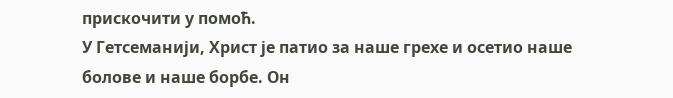прискочити у помоћ.
У Гетсеманији, Христ је патио за наше грехе и осетио наше болове и наше борбе. Он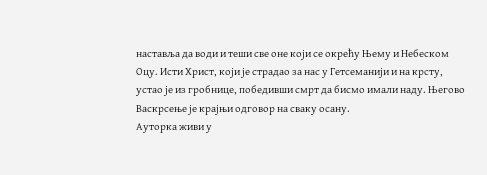наставља да води и теши све оне који се окрећу Њему и Небеском Оцу. Исти Христ, који је страдао за нас у Гетсеманији и на крсту, устао је из гробнице, победивши смрт да бисмо имали наду. Његово Васкрсење је крајњи одговор на сваку осану.
Ауторка живи у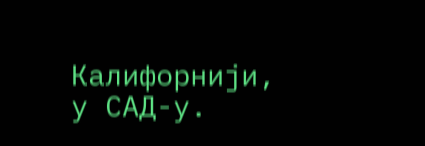Калифорнији, у САД-у.